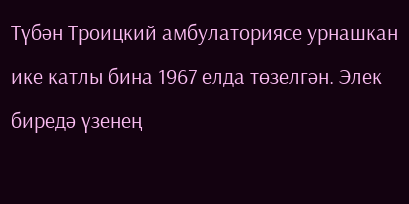Түбән Троицкий амбулаториясе урнашкан ике катлы бина 1967 елда төзелгән. Элек биредә үзенең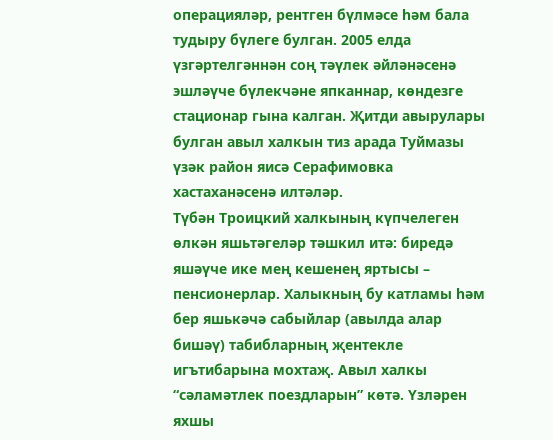операцияләр, рентген бүлмәсе һәм бала тудыру бүлеге булган. 2005 елда үзгәртелгәннән соң тәүлек әйләнәсенә эшләүче бүлекчәне япканнар, көндезге стационар гына калган. Җитди авырулары булган авыл халкын тиз арада Туймазы үзәк район яисә Серафимовка хастаханәсенә илтәләр.
Түбән Троицкий халкының күпчелеген өлкән яшьтәгеләр тәшкил итә: биредә яшәүче ике мең кешенең яртысы – пенсионерлар. Халыкның бу катламы һәм бер яшькәчә сабыйлар (авылда алар бишәү) табибларның җентекле игътибарына мохтаҗ. Авыл халкы “сәламәтлек поездларын” көтә. Үзләрен яхшы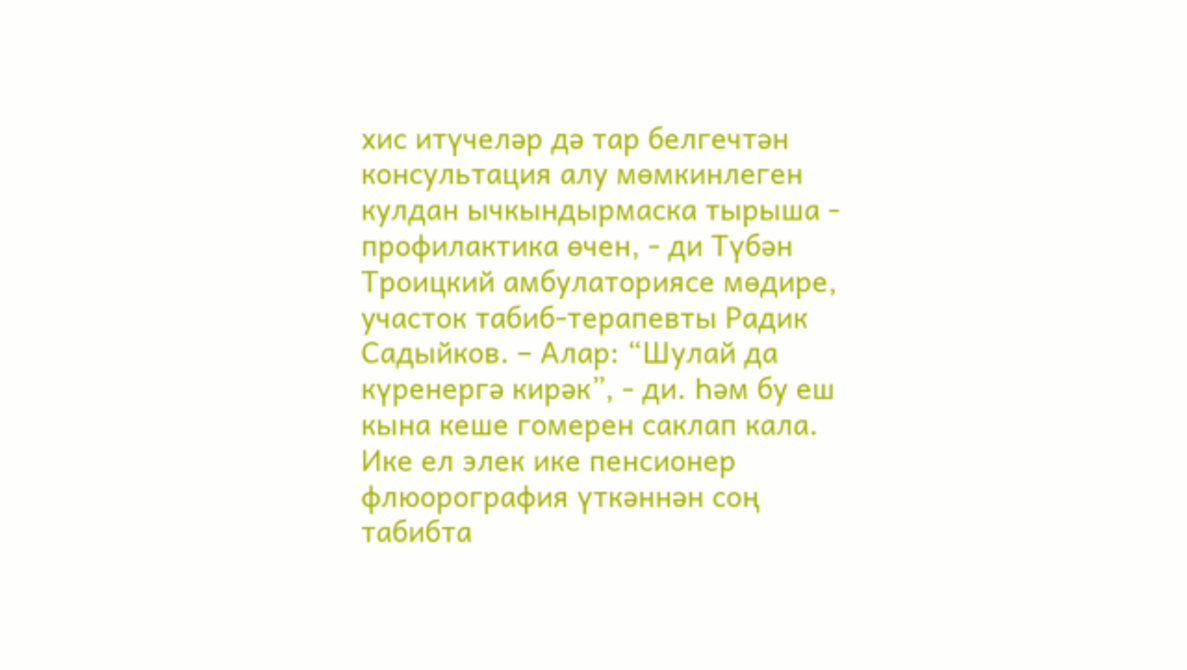хис итүчеләр дә тар белгечтән консультация алу мөмкинлеген кулдан ычкындырмаска тырыша - профилактика өчен, - ди Түбән Троицкий амбулаториясе мөдире, участок табиб-терапевты Радик Садыйков. – Алар: “Шулай да күренергә кирәк”, - ди. Һәм бу еш кына кеше гомерен саклап кала. Ике ел элек ике пенсионер флюорография үткәннән соң табибта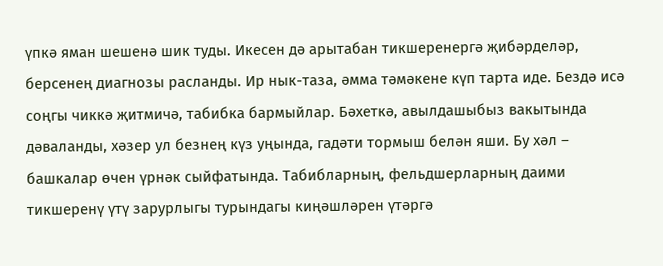үпкә яман шешенә шик туды. Икесен дә арытабан тикшеренергә җибәрделәр, берсенең диагнозы расланды. Ир нык-таза, әмма тәмәкене күп тарта иде. Бездә исә соңгы чиккә җитмичә, табибка бармыйлар. Бәхеткә, авылдашыбыз вакытында дәваланды, хәзер ул безнең күз уңында, гадәти тормыш белән яши. Бу хәл – башкалар өчен үрнәк сыйфатында. Табибларның, фельдшерларның даими тикшеренү үтү зарурлыгы турындагы киңәшләрен үтәргә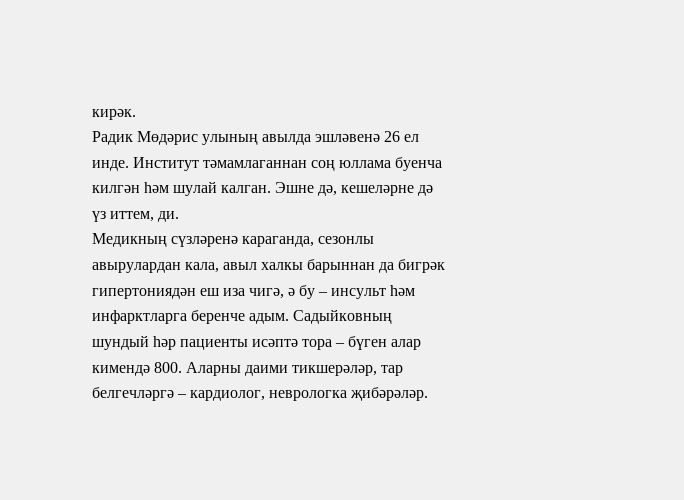кирәк.
Радик Мөдәрис улының авылда эшләвенә 26 ел инде. Институт тәмамлаганнан соң юллама буенча килгән һәм шулай калган. Эшне дә, кешеләрне дә үз иттем, ди.
Медикның сүзләренә караганда, сезонлы авырулардан кала, авыл халкы барыннан да бигрәк гипертониядән еш иза чигә, ә бу – инсульт һәм инфарктларга беренче адым. Садыйковның шундый һәр пациенты исәптә тора – бүген алар кимендә 800. Аларны даими тикшерәләр, тар белгечләргә – кардиолог, неврологка җибәрәләр.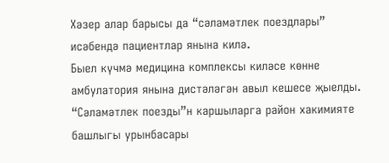Хәзер алар барысы да “сәламәтлек поездлары” исәбендә пациентлар янына килә.
Быел күчмә медицина комплексы киләсе көнне амбулатория янына дистәләгән авыл кешесе җыелды. “Сәламәтлек поезды”н каршыларга район хакимияте башлыгы урынбасары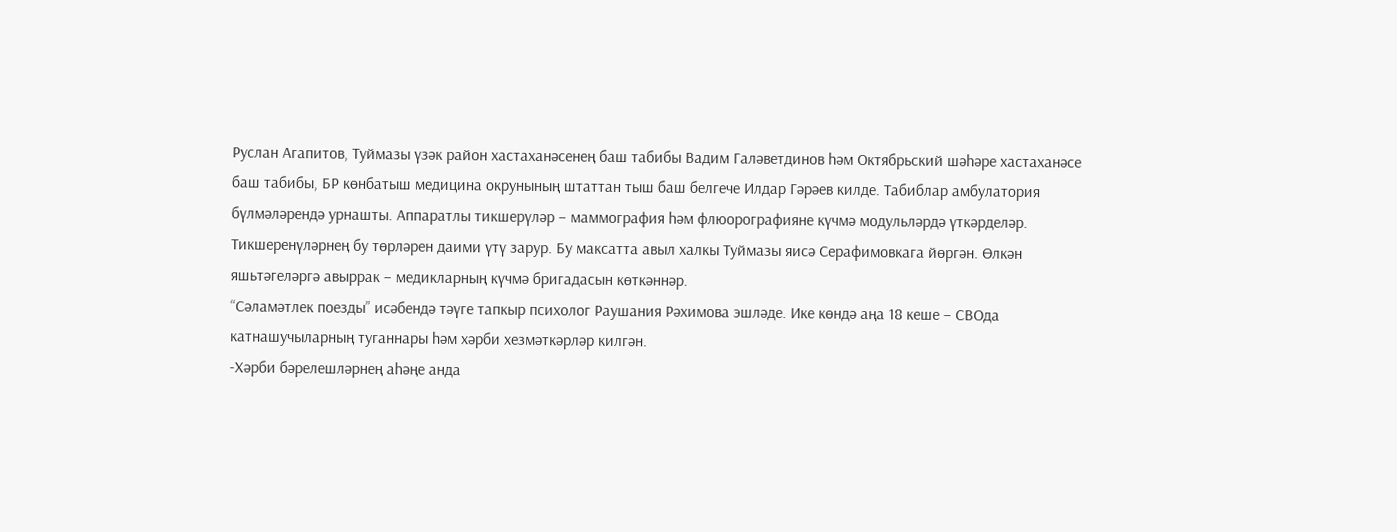Руслан Агапитов, Туймазы үзәк район хастаханәсенең баш табибы Вадим Галәветдинов һәм Октябрьский шәһәре хастаханәсе баш табибы, БР көнбатыш медицина окрунының штаттан тыш баш белгече Илдар Гәрәев килде. Табиблар амбулатория бүлмәләрендә урнашты. Аппаратлы тикшерүләр – маммография һәм флюорографияне күчмә модульләрдә үткәрделәр. Тикшеренүләрнең бу төрләрен даими үтү зарур. Бу максатта авыл халкы Туймазы яисә Серафимовкага йөргән. Өлкән яшьтәгеләргә авыррак – медикларның күчмә бригадасын көткәннәр.
“Сәламәтлек поезды” исәбендә тәүге тапкыр психолог Раушания Рәхимова эшләде. Ике көндә аңа 18 кеше – СВОда катнашучыларның туганнары һәм хәрби хезмәткәрләр килгән.
-Хәрби бәрелешләрнең аһәңе анда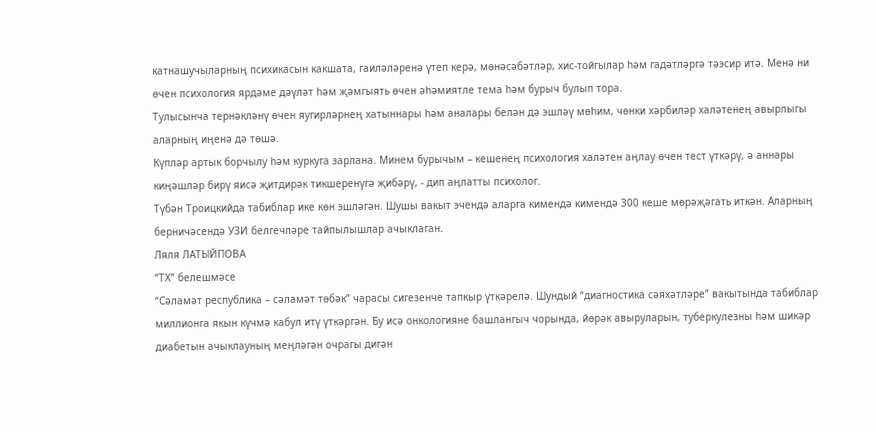катнашучыларның психикасын какшата, гаиләләренә үтеп керә, мөнәсәбәтләр, хис-тойгылар һәм гадәтләргә тәэсир итә. Менә ни өчен психология ярдәме дәүләт һәм җәмгыять өчен әһәмиятле тема һәм бурыч булып тора.
Тулысынча тернәкләнү өчен яугирләрнең хатыннары һәм аналары белән дә эшләү мөһим, чөнки хәрбиләр халәтенең авырлыгы аларның иңенә дә төшә.
Күпләр артык борчылу һәм куркуга зарлана. Минем бурычым – кешенең психология халәтен аңлау өчен тест үткәрү, ә аннары киңәшләр бирү яисә җитдирәк тикшеренүгә җибәрү, - дип аңлатты психолог.
Түбән Троицкийда табиблар ике көн эшләгән. Шушы вакыт эчендә аларга кимендә кимендә 300 кеше мөрәҗәгать иткән. Аларның берничәсендә УЗИ белгечләре тайпылышлар ачыклаган.
Ляля ЛАТЫЙПОВА
“ТХ” белешмәсе
“Сәламәт республика – сәламәт төбәк” чарасы сигезенче тапкыр үткәрелә. Шундый “диагностика сәяхәтләре” вакытында табиблар миллионга якын күчмә кабул итү үткәргән. Бу исә онкологияне башлангыч чорында, йөрәк авыруларын, туберкулезны һәм шикәр диабетын ачыклауның меңләгән очрагы дигән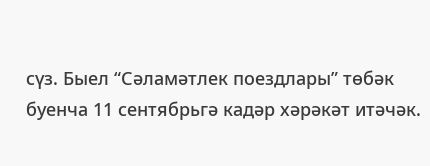сүз. Быел “Сәламәтлек поездлары” төбәк буенча 11 сентябрьгә кадәр хәрәкәт итәчәк.